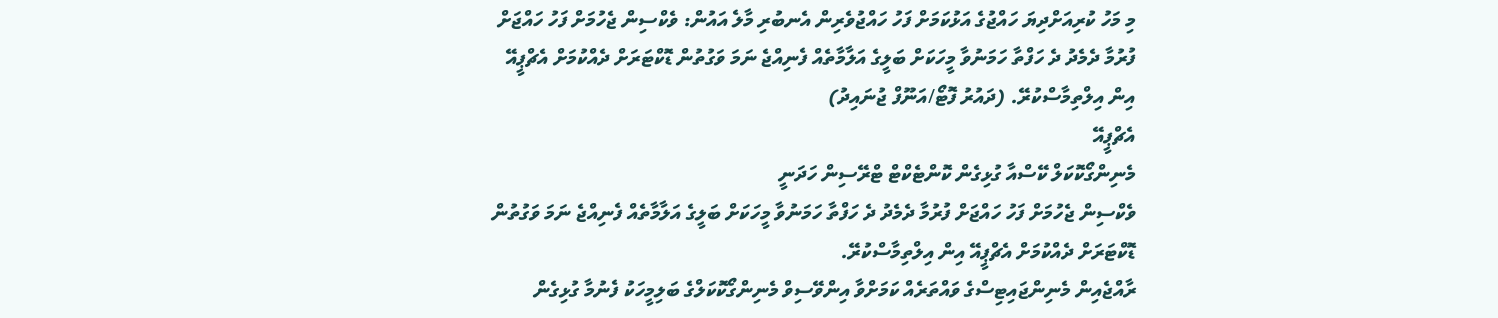މި މަހު ކުރިއަށްދިޔަ ހައްޖުގެ އަޅުކަމަށް ފަހު ހައްޖުވެރިން އެނބުރި މާލެ އައުން: ވެކްސިން ޖެހުމަށް ފަހު ހައްޖަށް ފުރުމާ ދެމެދު ދެ ހަފްތާ ހަމަނުވާ މީހަކަށް ބަލީގެ އަލާމާތެއް ފެނިއްޖެ ނަމަ ވަގުތުން ޑޮކްޓަރަށް ދެއްކުމަށް އެޗްޕީއޭ އިން އިލްތިމާސްކުރޭ. (ދައުރު ފޮޓޯ/އަނޫފް ޖުނައިދު)
އެޗްޕީއޭ
މެނިންގޯކޮކަލް ކޭސްއާ ގުޅިގެން ކޮންޓެކްޓް ޓްރޭސިން ހަދަނީ
ވެކްސިން ޖެހުމަށް ފަހު ހައްޖަށް ފުރުމާ ދެމެދު ދެ ހަފްތާ ހަމަނުވާ މީހަކަށް ބަލީގެ އަލާމާތެއް ފެނިއްޖެ ނަމަ ވަގުތުން ޑޮކްޓަރަށް ދެއްކުމަށް އެޗްޕީއޭ އިން އިލްތިމާސްކުރޭ.
ރާއްޖެއިން މެނިންޖައިޓިސްގެ ވައްތަރެއް ކަމަށްވާ އިންވޭސިވް މެނިންގޯކޮކަލްގެ ބަލިމީހަކު ފެނުމާ ގުޅިގެން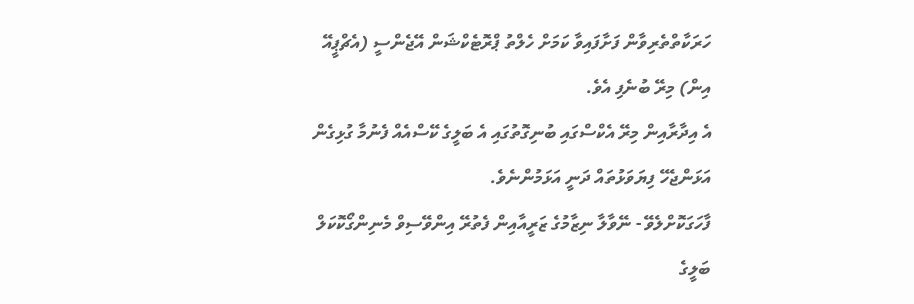ހަރަކާތްތެރިވާން ފަށާފައިވާ ކަމަށް ހެލްތު ޕްރޮޓެކްޝަން އޭޖެންސީ (އެޗްޕީއޭ އިން) މިރޭ ބުނެފި އެވެ.
އެ އިދާރާއިން މިރޭ އެކްސްގައި ބުނިގޮތުގައި އެ ބަލީގެ ކޭސްއެއް ފެނުމާ ގުޅިގެން އަޅަންޖެހޭ ފިޔަވަޅުތައް ދަނީ އަޅަމުންނެވެ.
ފާހަގަކޮށްލެވޭ - ނޭވާލާ ނިޒާމުގެ ޒަރީއާއިން ފެތުރޭ އިންވޭސިވް މެނިންގޯކޮކަލް ބަލީގެ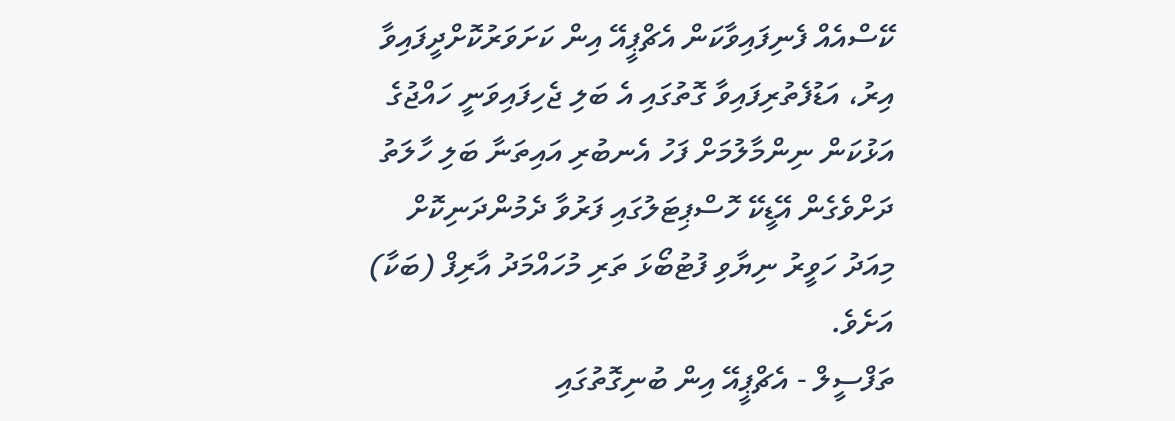ކޭސްއެއް ފެނިފައިވާކަން އެޗްޕީއޭ އިން ކަށަވަރުކޮށްދީފައިވާ އިރު، އަޑުފެތުރިފައިވާ ގޮތުގައި އެ ބަލި ޖެހިފައިވަނީ ހައްޖުގެ އަޅުކަން ނިންމާލުމަށް ފަހު އެނބުރި އައިތަނާ ބަލި ހާލަތު ދަށްވެގެން އޭޑީކޭ ހޮސްޕިޓަލުގައި ފަރުވާ ދެމުންދަނިކޮށް މިއަދު ހަވީރު ނިޔާވި ފުޓުބޯޅަ ތަރި މުހައްމަދު އާރިފް (ބަކާ) އަށެވެ.
ތަފްސީލް - އެޗްޕީއޭ އިން ބުނިގޮތުގައި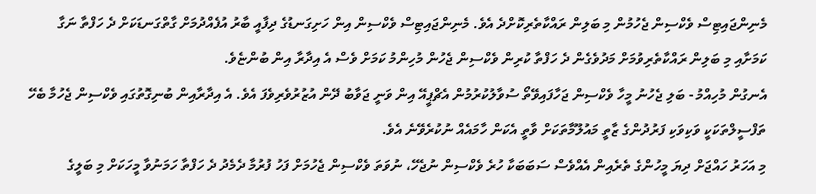މެނިންޖައިޓިސް ވެކްސިން ޖެހުމުން މި ބަލިން ރައްކާތެރިކޮށްދެ އެވެ. މެނިންޖައިޓިސް ވެކްސިން އިން ހަށިގަނޑުގެ ދިފާއީ ބާރު އުފެއްދުމަށް ގާތްގަނޑަކަށް ދެ ހަފްތާ ނަގާ ކަމަށާއި މި ބަލިން ރައްކާތެރިވުމަށް މަދުވެގެން ދެ ހަފްތާ ކުރިން ވެކްސިން ޖެހުން މުހިންމު ކަމަށް ވެސް އެ އިދާރާ އިން ބުންޏެވެ.
އެނގުން މުހިއްމު - ބަލި ޖެހުނު މީހާ ވެކްސިން ޖަހާފައިވޭތޯ ސުވާލުކުރުމުން އެޗްޕީއޭ އިން ވަނީ ޖަވާބު ދޭން އުޒުރުވެރިވެފަ އެވެ. އެ އިދާރާއިން ބުނިގޮތުގައި ވެކްސިން ޖެހުމާ ބެހޭ ތަފްސީލްތަކަކީ ވަކިވަކި ފަރުދުންގެ ޒާތީ މައުލޫމާތަކަށް ވާތީ އެކަން ހާމައެއް ނުކުރެވޭނެ އެވެ.
މި އަހަރު ހައްޖަށް ދިޔަ މީހުންގެ ތެރެއިން އެއްވެސް ސަބަބަކާ ހުރެ ވެކްސިން ނުޖެހޭ، ނުވަތަ ވެކްސިން ޖެހުމަށް ފަހު ފުރުމާ ދެމެދު ދެ ހަފްތާ ހަމަނުވާ މީހަކަށް މި ބަލީގެ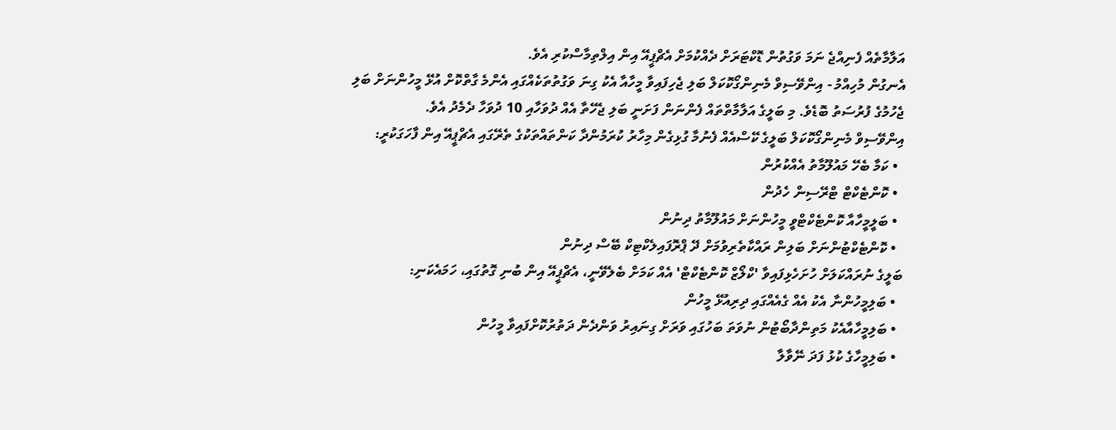އަލާމާތެއް ފެނިއްޖެ ނަމަ ވަގުތުން ޑޮކްޓަރަށް ދެއްކުމަށް އެޗްޕީއޭ އިން އިލްތިމާސްކުރި އެވެ.
އެނގުން މުހިއްމު - އިންވޭސިވް މެނިންގޯކޮކަލް ބަލި ޖެހިފައިވާ މީހާއާ އެކު ގިނަ ވަގުތުތަކެއްގައި އެންމެ ގާތްކޮށް އުޅޭ މީހުންނަށް ބަލި ޖެހުމުގެ ފުރުސަތު ބޮޑެވެ. މި ބަލީގެ އަލާމާތްތައް ފެންނަން ފަށަނީ ބަލި ޖެހޭތާ އެއް ދުވަހާއި 10 ދުވަހާ ދެމެދު އެވެ.
އިންވޭސިވް މެނިންގޯކޮކަލް ބަލީގެ ކޭސްއެއް ފެނުމާ ގުޅިގެން މިހާރު ކުރަމުންދާ ކަންތައްތަކުގެ ތެރޭގައި އެޗްޕީއޭ އިން ފާހަގަކުރީ:
  • ކަމާ ބެހޭ މައުލޫމާތު އެއްކުރުން
  • ކޮންޓެކްޓް ޓްރޭސިން ހެދުން
  • ބަލީމީހާއާ ކޮންޓެކްޓްވީ މީހުންނަށް މައުލޫމާތު ދިނުން
  • ކޮންޓެކްޓުންނަށް ބަލިން ރައްކާތެރިވުމަށް ދޭ ޕްރޮފައިލެކްޓިކް ބޭސް ދިނުން
ބަލީގެ ނުރައްކަލަށް ހުށަހެޅިފައިވާ 'ކްލޯޒް ކޮންޓެކްޓް' އެއް ކަމަށް ބެލެވޭނީ، އެޗްޕީއޭ އިން ބުނި ގޮތުގައި، ހަމައެކަނި:
  • ބަލިމީހުންނާ އެކު އެއް ގެއެއްގައި ދިރިއުޅޭ މީހުން
  • ބަލިމީހާއާއެކު މަތިންދާބޯޓުން ނުވަތަ ބަހުގައި ވަރަށް ގިނައިރު ވަންދެން ދަތުރުކޮށްފައިވާ މީހުން
  • ބަލިމީހާގެ ކުޅު ފަދަ ނޭވާލާ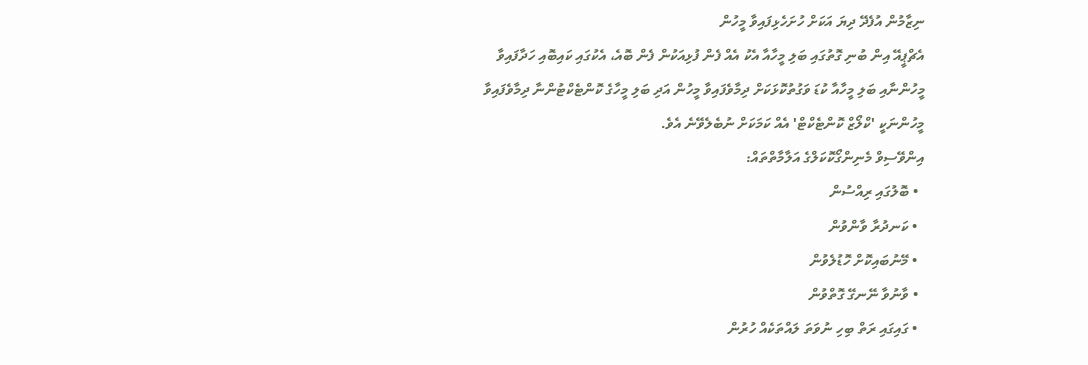ނިޒާމުން އުފެދޭ ދިޔަ އަކަށް ހުށަހެޅިފައިވާ މީހުން
އެޗްޕީއޭ އިން ބުނި ގޮތުގައި ބަލި މީހާއާ އެކު އެއް ފެން ފުޅިއަކުން ފެން ބޮއެ، އެކުގައި ކައިބޮއި ހަދާފައިވާ މީހުންނާއި ބަލި މީހާއާ ކުޑަ ވަގުތުކޮޅަކަށް ދިމާވެފައިވާ މީހުން އަދި ބަލި މީހާގެ ކޮންޓެކްޓުންނާ ދިމާވެފައިވާ މީހުންނަކީ 'ކްލޯޒް ކޮންޓެކްޓް' އެއް ކަމަކަށް ނުބެލެވޭނެ އެވެ.
އިންވޭސިވް މެނިންގޯކޮކަލްގެ އަލާމާތްތައް:
  • ބޮލުގައި ރިއްސުން
  • ކަނދުރާ ވާންވުން
  • މޭނުބައިކޮށް ހޮޑުލެވުން
  • ވާނުވާ ނޭނގޭ ގޮތްވުން
  • ގައިގައި ރަތް ބިހި ނުވަތަ ލައްތަކެއް ހުރުން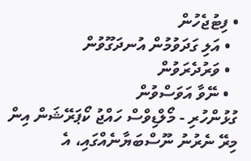• ފިޓުޖެހުން
  • އަލި ގަދަވުމުން އުނދަގޫވުން
  • ވަރުދެރަވުން
  • ނޭވާ އަވަސްވުން
ގުޅުންހުރި - މޯލްޑިވްސް ހައްޖު ކޯޕަރޭޝަން އިން މިރޭ ނެރުނު ނޫސްބަޔާނެއްގައި، އެ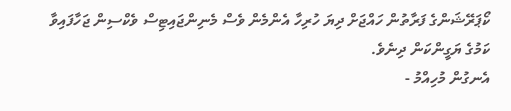ކޯޕަރޭޝަންގެ ފަރާތުން ހައްޖަށް ދިޔަ ހުރިހާ އެންމެން ވެސް މެނިންޖައިޓިސް ވެކްސިން ޖަހާފައިވާ ކަމުގެ ޔަގީންކަން ދިނެވެ.
އެނގުން މުހިއްމު -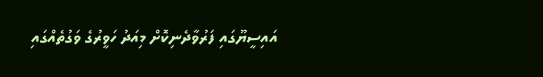އައިސީޔޫގައި ފަރުވާދެނިކޮށް މިއަދު ހަވީރުގެ ވަގުތެއްގައި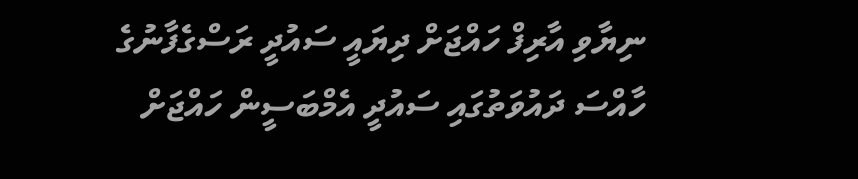ނިޔާވި އާރިފް ހައްޖަށް ދިޔައީ ސައުދީ ރަސްގެފާނުގެ ހާއްސަ ދައުވަތުގައި ސައުދީ އެމްބަސީން ހައްޖަށް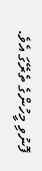ފޮނުވި މީހުންގެ ތެރޭގަ އެވެ.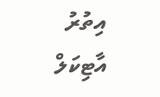އިތުރު އާޓިކަލް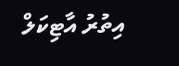އިތުރު އާޓިކަލް